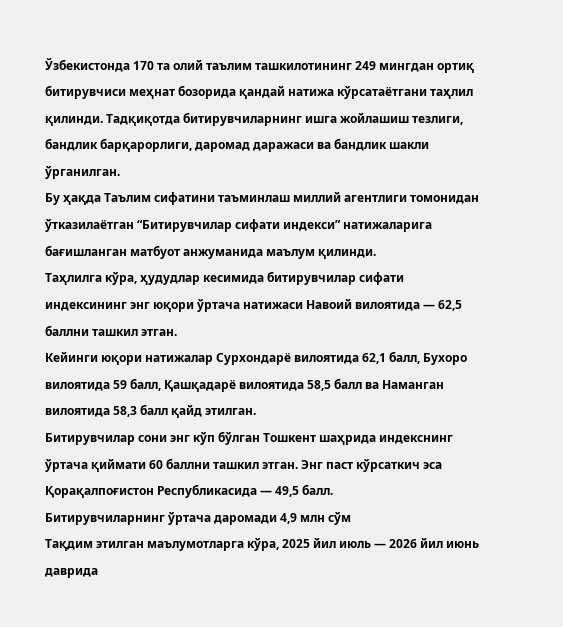Ўзбекистонда 170 та олий таълим ташкилотининг 249 мингдан ортиқ битирувчиси меҳнат бозорида қандай натижа кўрсатаётгани таҳлил қилинди. Тадқиқотда битирувчиларнинг ишга жойлашиш тезлиги, бандлик барқарорлиги, даромад даражаси ва бандлик шакли ўрганилган.
Бу ҳақда Таълим сифатини таъминлаш миллий агентлиги томонидан ўтказилаётган “Битирувчилар сифати индекси” натижаларига бағишланган матбуот анжуманида маълум қилинди.
Таҳлилга кўра, ҳудудлар кесимида битирувчилар сифати индексининг энг юқори ўртача натижаси Навоий вилоятида — 62,5 баллни ташкил этган.
Кейинги юқори натижалар Сурхондарё вилоятида 62,1 балл, Бухоро вилоятида 59 балл, Қашқадарё вилоятида 58,5 балл ва Наманган вилоятида 58,3 балл қайд этилган.
Битирувчилар сони энг кўп бўлган Тошкент шаҳрида индекснинг ўртача қиймати 60 баллни ташкил этган. Энг паст кўрсаткич эса Қорақалпоғистон Республикасида — 49,5 балл.
Битирувчиларнинг ўртача даромади 4,9 млн сўм
Тақдим этилган маълумотларга кўра, 2025 йил июль — 2026 йил июнь даврида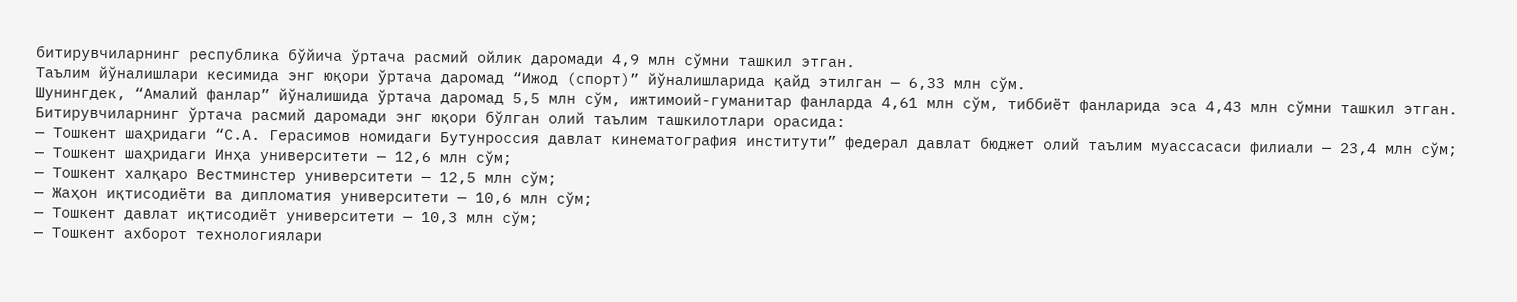битирувчиларнинг республика бўйича ўртача расмий ойлик даромади 4,9 млн сўмни ташкил этган.
Таълим йўналишлари кесимида энг юқори ўртача даромад “Ижод (спорт)” йўналишларида қайд этилган — 6,33 млн сўм.
Шунингдек, “Амалий фанлар” йўналишида ўртача даромад 5,5 млн сўм, ижтимоий-гуманитар фанларда 4,61 млн сўм, тиббиёт фанларида эса 4,43 млн сўмни ташкил этган.
Битирувчиларнинг ўртача расмий даромади энг юқори бўлган олий таълим ташкилотлари орасида:
— Тошкент шаҳридаги “С.А. Герасимов номидаги Бутунроссия давлат кинематография институти” федерал давлат бюджет олий таълим муассасаси филиали — 23,4 млн сўм;
— Тошкент шаҳридаги Инҳа университети — 12,6 млн сўм;
— Тошкент халқаро Вестминстер университети — 12,5 млн сўм;
— Жаҳон иқтисодиёти ва дипломатия университети — 10,6 млн сўм;
— Тошкент давлат иқтисодиёт университети — 10,3 млн сўм;
— Тошкент ахборот технологиялари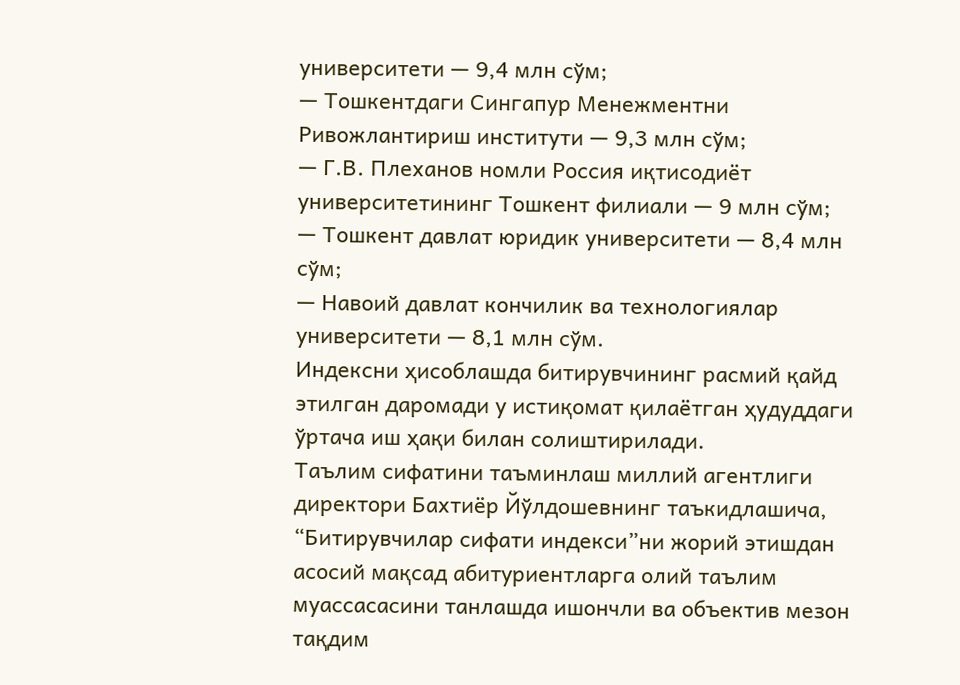университети — 9,4 млн сўм;
— Тошкентдаги Сингапур Менежментни Ривожлантириш институти — 9,3 млн сўм;
— Г.В. Плеханов номли Россия иқтисодиёт университетининг Тошкент филиали — 9 млн сўм;
— Тошкент давлат юридик университети — 8,4 млн сўм;
— Навоий давлат кончилик ва технологиялар университети — 8,1 млн сўм.
Индексни ҳисоблашда битирувчининг расмий қайд этилган даромади у истиқомат қилаётган ҳудуддаги ўртача иш ҳақи билан солиштирилади.
Таълим сифатини таъминлаш миллий агентлиги директори Бахтиёр Йўлдошевнинг таъкидлашича, “Битирувчилар сифати индекси”ни жорий этишдан асосий мақсад абитуриентларга олий таълим муассасасини танлашда ишончли ва объектив мезон тақдим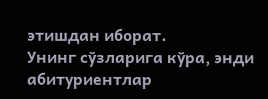этишдан иборат.
Унинг сўзларига кўра, энди абитуриентлар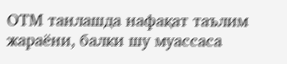ОТМ танлашда нафақат таълим жараёни, балки шу муассаса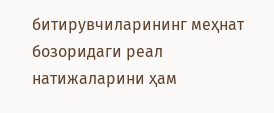битирувчиларининг меҳнат бозоридаги реал натижаларини ҳам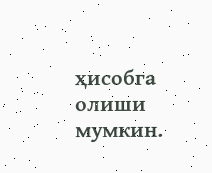ҳисобга олиши мумкин.